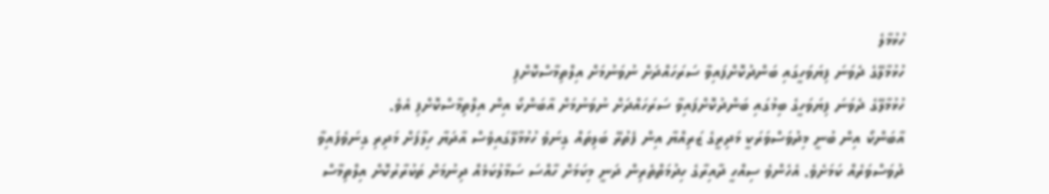ހުޅުމާލެ
ހުޅުމާލޭގެ ދެވަނަ ފިޔަވަހީގައި ބަންދުކޮށްފައިވާ ސަރަހައްދަށް ނުވަނުމަށް އިލްތިމާސްކޮށްފި
ހުޅުމާލޭގެ ދެވަނަ ފިޔަވަހީގެ ބިމުގައި ބަންދުކޮށްފައިވާ ސަރަހައްދަށް ނުވަނުމަށް އާބަންކޯ އިން އިލްތިމާސްކޮށްފި އެވެ.
އާބަންކޯ އިން ބުނީ މިދުވަސްވަރަކީ މަދިރީގެ ޒަރިއްޔާ އިން ފެތުރޭ ބަލިތައް ގިނަވެ ހުޅުމާލޭގައިވެސް އާދަޔާ ހިލާފަށް މަދިރި ގިނަވެފައިވާ ދުވަސްވަރެއް ކަމަށެވެ. އެހެންވެ ސިއްހީ ދާއިރާގެ ހިދުމަތްތެރިން ދަނީ މިކަމަށް ހާއްސަ ސަމާލުކަމެއް ދިނުމަށް ތަކުރާރުކޮށް އިލްތިމާސް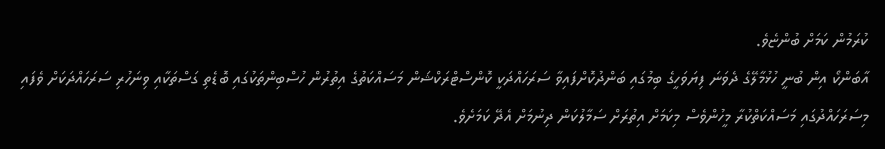ކުރަމުން ކަމަށް ބުންޏެވެ.
އާބަންކޯ އިން ބުނީ ހުޅުމާލޭގެ ދެވަނަ ފިޔަވަހީގެ ބިމުގައި ބަންދުކޮށްފައިވާ ސަރަހައްދަކީ ކޮންސްޓްރަކްޝަން މަސައްކަތުގެ އިތުރުން ހުސްބިންތަކުގައި ބޮޑެތި ގަސްތަކާއި ވިނަހުރި ސަރަހައްދަކަށް ވެފައި މިސަރަހައްދުގައި މަސައްކަތްކުރާ މީހުންވެސް މިކަމަށް އިތުރަށް ސަމާލުކަން ދިނުމަށް އެދޭ ކަމަށެވެ.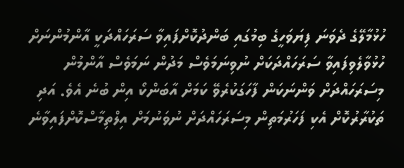ހުޅުމާލޭގެ ދެވަނަ ފިޔަވަހީގެ ބިމުގައި ބަންދުކޮށްފައިވާ ސަރަހައްދަކީ އާންމުންނަށް ހުޅުވާލެވިފައިވާ ސަރަހައްދަކަށް ނުވިނަމަވެސް މަދުން ނަމަވެސް އާންމުން މިސަރަހައްދަށް ވަންނަކަން ފާހަގަކުރެވޭ ކަމަށް އާބަންކޯ އިން ބުނެ އެވެ. އަދި ތަކުރާރުކޮށް އެކި ފަހަރުމަތިން މިސަރަހައްދަށް ނުވަނުމަށް އިލްތިމާސްކޮށްފައިވާނެ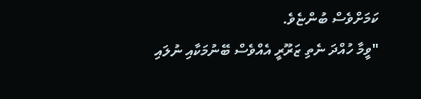ކަމަށްވެސް ބުންޏެވެ.
"ވީމާ ހުއްދަ ނެތި ޒަރޫރީ އެއްވެސް ބޭނުމަކާއި ނުލައި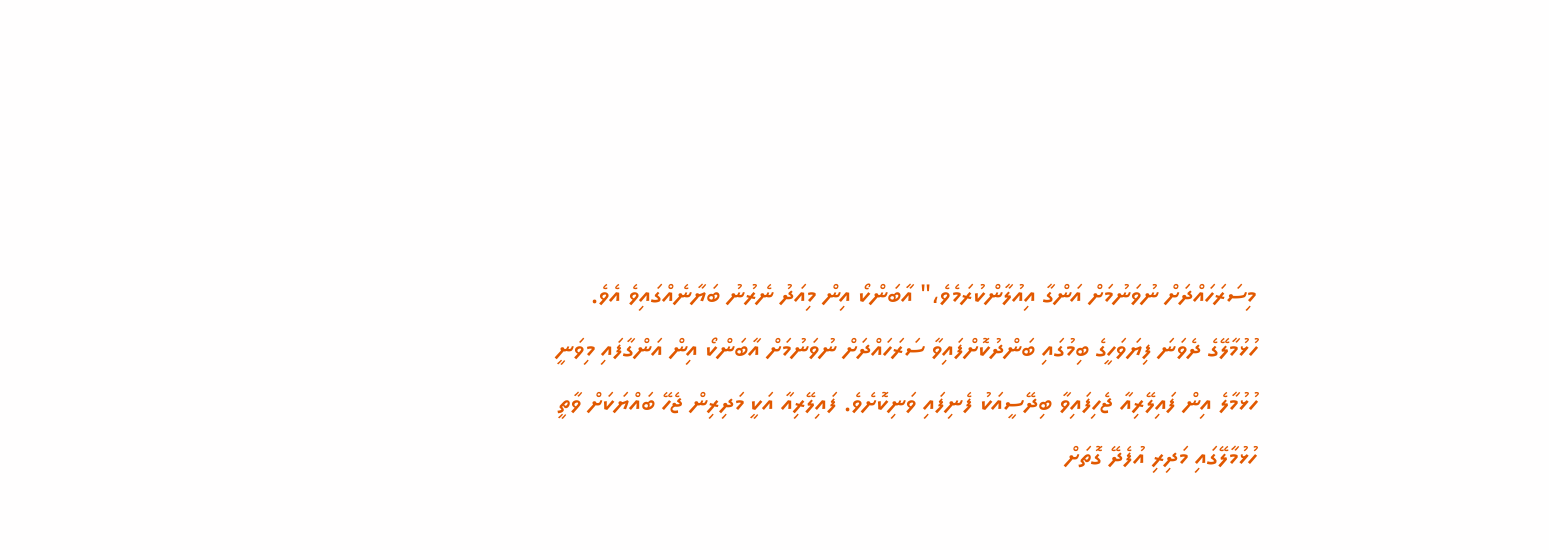މިސަރަހައްދަށް ނުވަނުމަށް އަންގާ އިއުލާންކުރަމެވެ،" އާބަންކޯ އިން މިއަދު ނެރުނު ބަޔާނެއްގައިވެ އެވެ.
ހުޅުމާލޭގެ ދެވަނަ ފިޔަވަހީގެ ބިމުގައި ބަންދުކޮށްފައިވާ ސަރަހައްދަށް ނުވަނުމަށް އާބަންކޯ އިން އަންގާފައި މިވަނީ ހުޅުމާލެ އިން ފައިލޭރިއާ ޖެހިފައިވާ ބިދޭސީއަކު ފެނިފައި ވަނިކޮށެވެ. ފައިލޭރިއާ އަކީ މަދިރިން ޖެހޭ ބައްޔަކަށް ވާތީ ހުޅުމާލޭގައި މަދިރި އުފެދޭ ގޮތަށް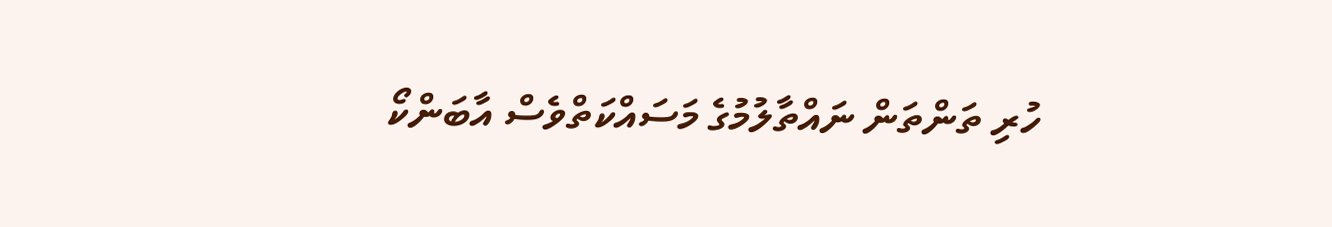ހުރި ތަންތަން ނައްތާލުމުގެ މަސައްކަތްވެސް އާބަންކޯ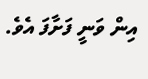އިން ވަނީ ފަށާފަ އެވެ.